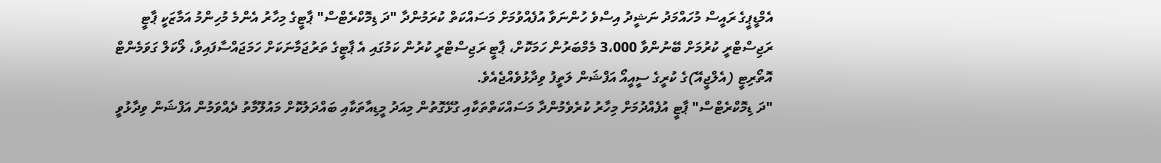އެމްޑީޕީގެ ރައީސް މުހައްމަދު ނަޝީދު އިސްވެ ހުންނަވާ އުފެއްވުމަށް މަސައްކަތް ކުރަމުންދާ "ދަ ޑިމޮކްރެޓްސް" ޕާޓީގެ މިހާރު އެންމެ މުހިންމު އަމާޒަކީ ޕާޓީ ރަޖިސްޓްރީ ކުރުމަށް ބޭނުންވާ 3،000 މެމްބަރުން ހަމަކޮށް، ޕާޓީ ރަޖިސްޓްރީ ކުރުން ކަމުގައި އެ ޕާޓީގެ ތަރުޖަމާނަކަށް ހަމަޖައްސާފައިވާ، ލޯކަލް ގަވަމެންޓް އޮތޯރިޓީ (އެލްޖީއޭ)ގެ ކުރީގެ ސީއީއޯ އަފްޝަން ލަތީފު ވިދާޅުވެއްޖެއެވެ.
"ދަ ޑިމޮކްރެޓްސް" ޕާޓީ އުފެއްދުމަށް މިހާރު ކުރެވެމުންދާ މަސައްކަތްތަކާއި ގުޅޭގޮތުން މިއަދު މީޑިއާތަކާއި ބައްދަލުކޮށް މައުލޫމާތު ދެއްވަމުން އަފްޝަން ވިދާޅުވީ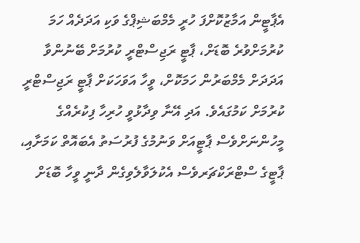އެޕާޓީން އަމާޒުކޮށްފަ ހުރީ މެމްބަޝިޕްގެ ވަކި އަދަދެއް ހަމަ ކުރުމަށްވުރެ ބޮޑަށް، ޕާޓީ ރަޖިސްޓްރީ ކުރުމަށް ބޭނުންވާ އަދަދަށް މެމްބަރުން ހަމަކޮށް، ވީހާ އަވަހަކަށް ޕާޓީ ރަޖިސްޓްރީ ކުރުމަށް ކަމުގައެވެ. އަދި އޭނާ ވިދާޅުވީ ހުރިހާ ފިކުރެއްގެ މީހުންނަށްވެސް ޕާޓީއަށް ވަނުމުގެ ފުރުސަތު އެބައޮތް ކަމަށާއި، ޕާޓީގެ ސްޓްރަކްޗަރވެސް އެކުލަވާލެވިގެން ދާނީ ވީހާ ބޮޑަށް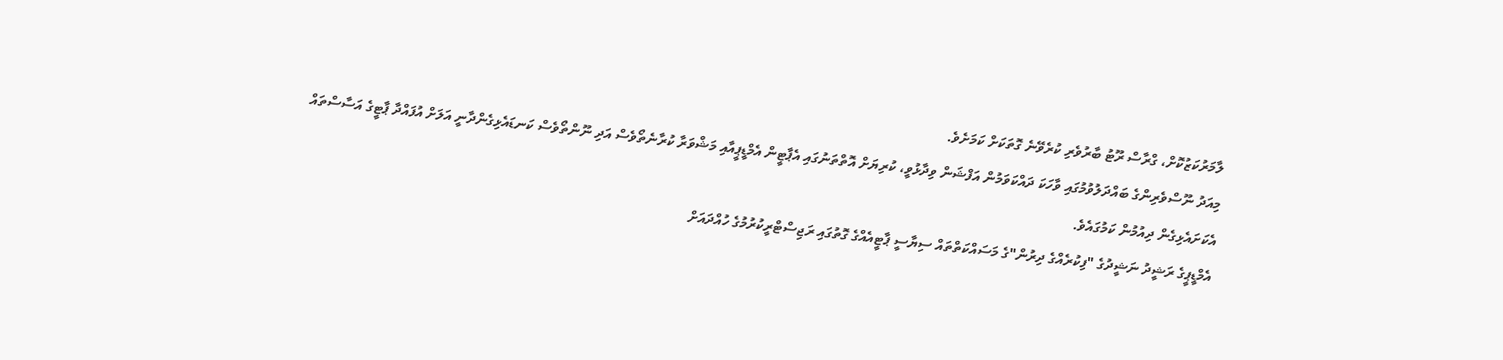ލާމަރުކަޒުކޮށް، ގްރާސް ރޫޓު ބާރުވެރި ކުރެވޭނެ ގޮތަކަށް ކަމަށެވެ.
މިއަދު ނޫސްވެރިންގެ ބައްދަލުވުމުގައި ވާހަކަ ދައްކަވަމުން އަފްޝަން ވިދާޅުވީ، ކުރިޔަށް އޮތްތަނުގައި އެޕާޓީން އެމްޑީޕީއާއި މަޝްވަރާ ކުރާނެތޯވެސް އަދި ނޫންތޯވެސް ކަނޑައެޅިގެންދާނީ އަލަށް އުފައްދާ ޕާޓީގެ އަސާސްތައް އެކަށައެޅިގެން ދިއުމުން ކަމުގައެވެ.
އެމްޑީޕީގެ ރަޝީދު ނަޝީދުގެ "ފިކުރެއްގެ ދިރުން"ގެ މަސައްކަތްތައް ސިޔާސީ ޕާޓީއެއްގެ ގޮތުގައި ރަޖިސްޓްރީކުރުމުގެ ހުއްދައަށް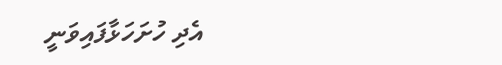އެދި ހުށަހަޅާފައިވަނީ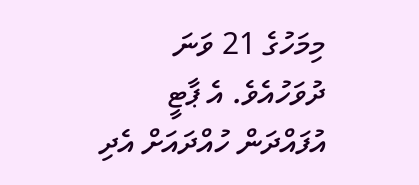މިމަހުގެ 21 ވަނަ ދުވަހުއެވެ. އެ ޕާޓީ އުފައްދަން ހުއްދައަށް އެދި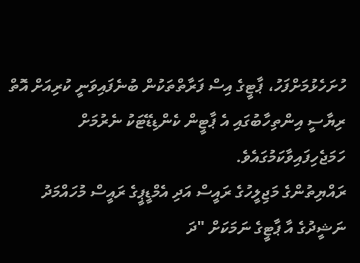ހުށަހެޅުމަށްފަހު، ޕާޓީގެ އިސް ފަރާތްތަކުން ބުނެފައިވަނީ ކުރިއަށް އޮތް ރިޔާސީ އިންތިހާބުގައި އެ ޕާޓީން ކެންޑިޑޭޓަކު ނެރުމަށް ހަމަޖެހިފައިވާކަމުގައެވެ.
ރައްޔިތުންގެ މަޖިލީހުގެ ރައީސް އަދި އެމްޑީޕީގެ ރައީސް މުހައްމަދު ނަޝީދުގެ އާ ޕާޓީގެ ނަމަކަށް "ދަ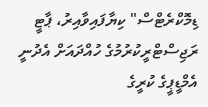ޑިމޮކްރެޓްސް" ކިޔާފައިވާއިރު، ޕާޓީ ރަޖިސްޓްރީކުރުމުގެ ހުއްދައަށް އެދުނީ އެމްޑީޕީގެ ކުރީގެ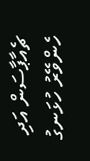ޗެއާޕާސަން އަދި ހެންވޭރު ހުޅަނގު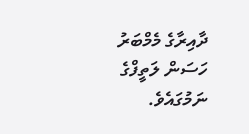ދާއިރާގެ މެމްބަރު ހަސަން ލަތީފްގެ ނަމުގައެވެ.